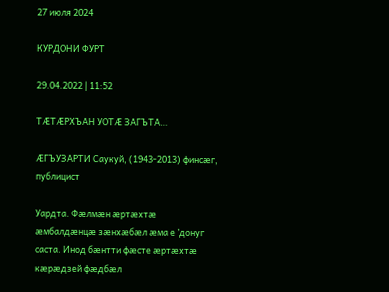27 июля 2024

КУРДОНИ ФУРТ

29.04.2022 | 11:52

ТӔТӔРХЪАН УОТӔ ЗАГЪТА…

ÆГЪУЗАРТИ Саукуй, (1943-2013) финсæг, публицист

Уардта. Фӕлмӕн ӕртӕхтӕ ӕмбалдӕнцӕ зӕнхӕбӕл ӕма е ’донуг саста. Инод бӕнтти фӕсте ӕртӕхтӕ кӕрӕдзей фӕдбӕл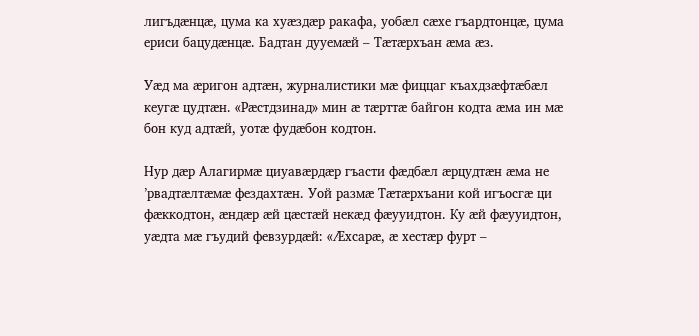лигъдӕнцӕ, цума ка хуӕздӕр ракафа, уобӕл сӕхе гъардтонцӕ, цума ериси бацудӕнцӕ. Бадтан дууемӕй – Тӕтӕрхъан ӕма ӕз.

Уӕд ма ӕригон адтӕн, журналистики мӕ фиццаг къахдзӕфтӕбӕл кеугӕ цудтӕн. «Рӕстдзинад» мин ӕ тӕрттӕ байгон кодта ӕма ин мӕ бон куд адтӕй, уотӕ фудӕбон кодтон.

Нур дӕр Алагирмӕ циуавӕрдӕр гъасти фӕдбӕл ӕрцудтӕн ӕма не ’рвадтӕлтӕмӕ фездахтӕн. Уой размӕ Тӕтӕрхъани кой игъосгӕ ци фӕккодтон, ӕндӕр ӕй цӕстӕй некӕд фӕууидтон. Ку ӕй фӕууидтон, уӕдта мӕ гъудий февзурдӕй: «Ӕхсарӕ, ӕ хестӕр фурт –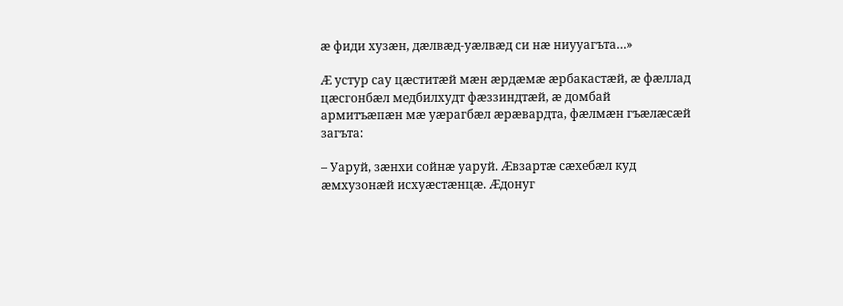ӕ фиди хузӕн, дӕлвӕд-уӕлвӕд си нӕ ниууагъта…»

Ӕ устур сау цӕститӕй мӕн ӕрдӕмӕ ӕрбакастӕй, ӕ фӕллад цӕсгонбӕл медбилхудт фӕззиндтӕй, ӕ домбай армитъӕпӕн мӕ уӕрагбӕл ӕрӕвардта, фӕлмӕн гъӕлӕсӕй загъта:

– Уаруй, зӕнхи сойнӕ уаруй. Ӕвзартӕ сӕхебӕл куд ӕмхузонӕй исхуӕстӕнцӕ. Ӕдонуг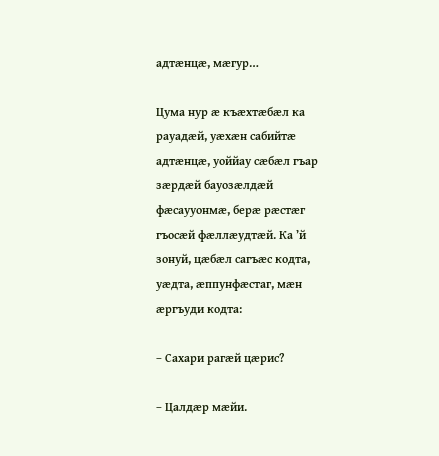адтӕнцӕ, мӕгур…

Цума нур ӕ къӕхтӕбӕл ка рауадӕй, уӕхӕн сабийтӕ адтӕнцӕ, уоййау сӕбӕл гъар зӕрдӕй бауозӕлдӕй фӕсаууонмӕ, берӕ рӕстӕг гъосӕй фӕллӕудтӕй. Ка ’й зонуй, цӕбӕл сагъӕс кодта, уӕдта, ӕппунфӕстаг, мӕн ӕргъуди кодта:

– Сахари рагӕй цӕрис?

– Цалдӕр мӕйи.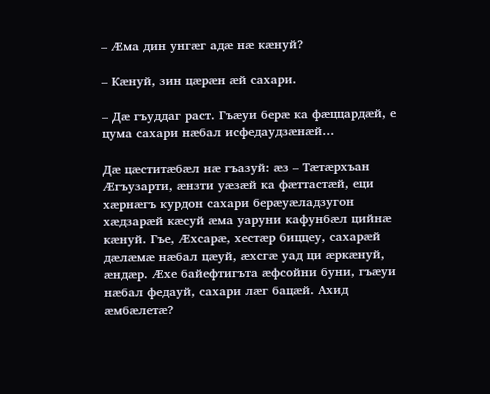– Ӕма дин унгӕг адӕ нӕ кӕнуй?

– Кӕнуй, зин цӕрӕн ӕй сахари.

– Дӕ гъуддаг раст. Гъӕуи берӕ ка фӕццардӕй, е цума сахари нӕбал исфедаудзӕнӕй…

Дӕ цӕститӕбӕл нӕ гъазуй: ӕз – Тӕтӕрхъан Ӕгъузарти, ӕнзти уӕзӕй ка фӕттастӕй, еци хӕрнӕгъ курдон сахари берӕуӕладзугон хӕдзарӕй кӕсуй ӕма уаруни кафунбӕл цийнӕ кӕнуй. Гъе, Ӕхсарӕ, хестӕр биццеу, сахарӕй дӕлӕмӕ нӕбал цӕуй, ӕхсгӕ уад ци ӕркӕнуй, ӕндӕр. Ӕхе байефтигъта ӕфсойни буни, гъӕуи нӕбал федауй, сахари лӕг бацӕй. Ахид ӕмбӕлетӕ?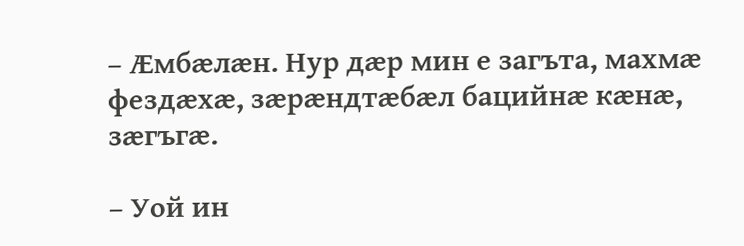– Ӕмбӕлӕн. Нур дӕр мин е загъта, махмӕ фездӕхӕ, зӕрӕндтӕбӕл бацийнӕ кӕнӕ, зӕгъгӕ.

– Уой ин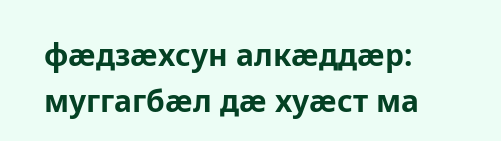фӕдзӕхсун алкӕддӕр: муггагбӕл дӕ хуӕст ма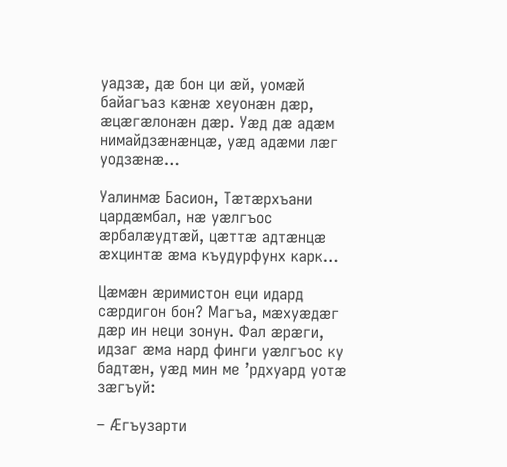уадзӕ, дӕ бон ци ӕй, уомӕй байагъаз кӕнӕ хеуонӕн дӕр, ӕцӕгӕлонӕн дӕр. Уӕд дӕ адӕм нимайдзӕнӕнцӕ, уӕд адӕми лӕг уодзӕнӕ…

Уалинмӕ Басион, Тӕтӕрхъани цардӕмбал, нӕ уӕлгъос ӕрбалӕудтӕй, цӕттӕ адтӕнцӕ ӕхцинтӕ ӕма къудурфунх карк…

Цӕмӕн ӕримистон еци идард сӕрдигон бон? Магъа, мӕхуӕдӕг дӕр ин неци зонун. Фал ӕрӕги, идзаг ӕма нард финги уӕлгъос ку бадтӕн, уӕд мин ме ’рдхуард уотӕ зӕгъуй:

– Ӕгъузарти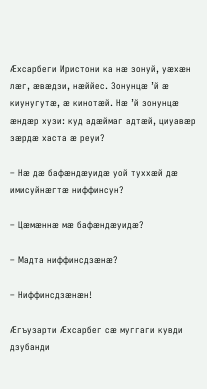Ӕхсарбеги Иристони ка нӕ зонуй, уӕхӕн лӕг, ӕвӕдзи, нӕййес. Зонунцӕ ’й ӕ киунугутӕ, ӕ кинотӕй. Нӕ ’й зонунцӕ ӕндӕр хузи: куд адӕймаг адтӕй, циуавӕр зӕрдӕ хаста ӕ реуи?

– Нӕ дӕ бафӕндӕуидӕ уой туххӕй дӕ имисуйнӕгтӕ ниффинсун?

– Цӕмӕннӕ мӕ бафӕндӕуидӕ?

– Мадта ниффинсдзӕнӕ?

– Ниффинсдзӕнӕн!

Æгъузарти Æхсарбег сæ муггаги кувди дзубанди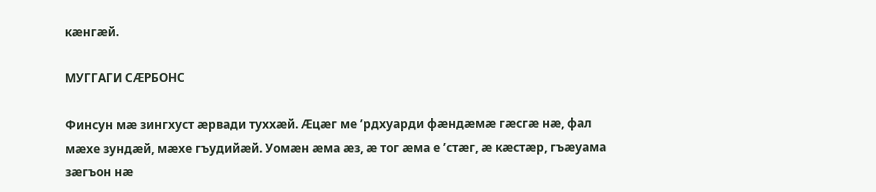кæнгæй.

МУГГАГИ СӔРБОНС

Финсун мӕ зингхуст ӕрвади туххӕй. Ӕцӕг ме ’рдхуарди фӕндӕмӕ гӕсгӕ нӕ, фал мӕхе зундӕй, мӕхе гъудийӕй. Уомӕн ӕма ӕз, ӕ тог ӕма е ’стӕг, ӕ кӕстӕр, гъӕуама зӕгъон нӕ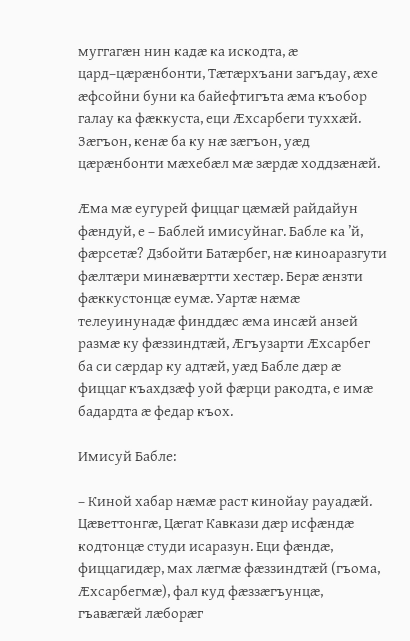муггагӕн нин кадӕ ка искодта, ӕ цард–цӕрӕнбонти, Тӕтӕрхъани загъдау, ӕхе ӕфсойни буни ка байефтигъта ӕма къобор галау ка фӕккуста, еци Ӕхсарбеги туххӕй. Зӕгъон, кенӕ ба ку нӕ зӕгъон, уӕд цӕрӕнбонти мӕхебӕл мӕ зӕрдӕ ходдзӕнӕй.

Ӕма мӕ еугурей фиццаг цӕмӕй райдайун фӕндуй, е – Баблей имисуйнаг. Бабле ка ’й, фӕрсетӕ? Дзбойти Батӕрбег, нӕ киноаразгути фӕлтӕри минӕвӕртти хестӕр. Берӕ ӕнзти фӕккустонцӕ еумӕ. Уартӕ нӕмӕ телеуинунадӕ финддӕс ӕма инсӕй анзей размӕ ку фӕззиндтӕй, Ӕгъузарти Ӕхсарбег ба си сӕрдар ку адтӕй, уӕд Бабле дӕр ӕ фиццаг къахдзӕф уой фӕрци ракодта, е имӕ бадардта ӕ федар къох.

Имисуй Бабле:

– Киной хабар нӕмӕ раст кинойау рауадӕй. Цӕветтонгӕ, Цӕгат Кавкази дӕр исфӕндӕ кодтонцӕ студи исаразун. Еци фӕндӕ, фиццагидӕр, мах лӕгмӕ фӕззиндтӕй (гъома, Ӕхсарбегмӕ), фал куд фӕззӕгъунцӕ, гъавӕгӕй лӕборӕг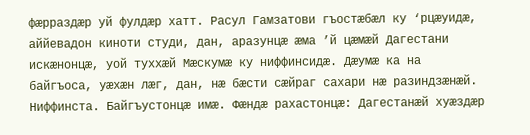фӕрраздӕр уй фулдӕр хатт. Расул Гамзатови гъостӕбӕл ку ‘рцӕуидӕ, аййевадон киноти студи, дан, аразунцӕ ӕма ’й цӕмӕй Дагестани искӕнонцӕ, уой туххӕй Мӕскумӕ ку ниффинсидӕ. Дӕумӕ ка на байгъоса, уӕхӕн лӕг, дан, нӕ бӕсти сӕйраг сахари нӕ разиндзӕнӕй. Ниффинста. Байгъустонцӕ имӕ. Фӕндӕ рахастонцӕ: Дагестанӕй хуӕздӕр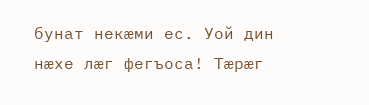бунат некӕми ес. Уой дин нӕхе лӕг фегъоса! Тӕрӕг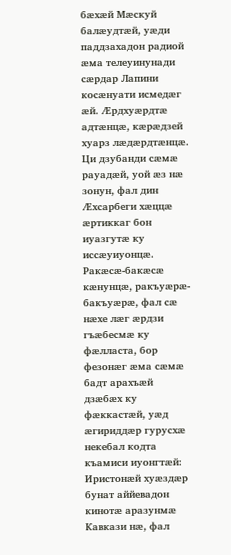бӕхӕй Мӕскуй балӕудтӕй, уӕди паддзахадон радиой ӕма телеуинунади сӕрдар Лапини косӕнуати исмедӕг ӕй. Ӕрдхуӕрдтӕ адтӕнцӕ, кӕрӕдзей хуарз лӕдӕрдтӕнцӕ. Ци дзубанди сӕмӕ рауадӕй, уой ӕз нӕ зонун, фал дин Ӕхсарбеги хӕццӕ ӕртиккаг бон иуазгутӕ ку иссӕуиуонцӕ. Ракӕсӕ-бакӕсӕ кӕнунцӕ, ракъуӕрӕ-бакъуӕрӕ, фал сӕ нӕхе лӕг ӕрдзи гъӕбесмӕ ку фӕлласта, бор фезонӕг ӕма сӕмӕ бадт арахъӕй дзӕбӕх ку фӕккастӕй, уӕд ӕгириддӕр гурусхӕ некебал кодта къамиси иуонгтӕй: Иристонӕй хуӕздӕр бунат аййевадон кинотӕ аразунмӕ Кавкази нӕ, фал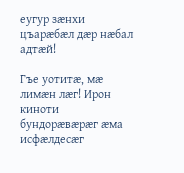еугур зӕнхи цъарӕбӕл дӕр нӕбал адтӕй!

Гъе уотитӕ, мӕ лимӕн лӕг! Ирон киноти бундорӕвӕрӕг ӕма исфӕлдесӕг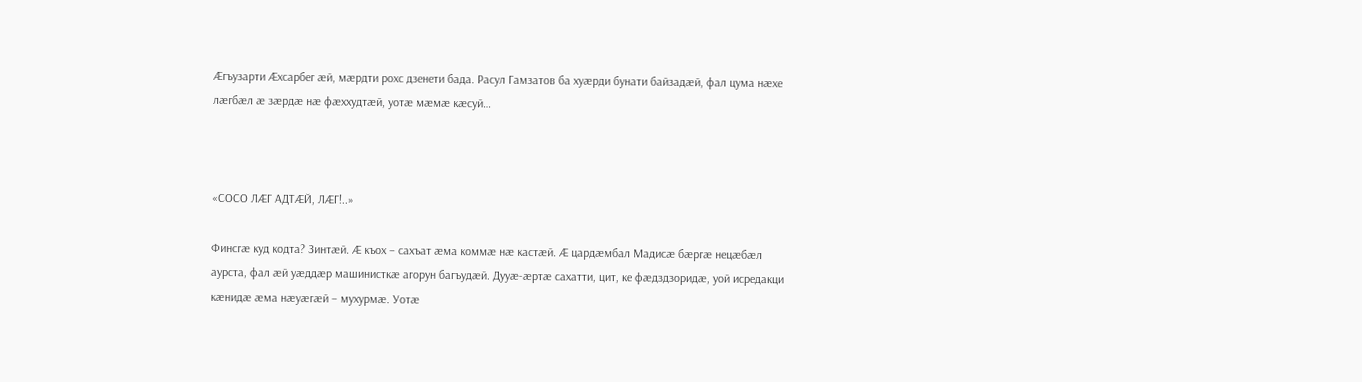Ӕгъузарти Ӕхсарбег ӕй, мӕрдти рохс дзенети бада. Расул Гамзатов ба хуӕрди бунати байзадӕй, фал цума нӕхе лӕгбӕл ӕ зӕрдӕ нӕ фӕххудтӕй, уотӕ мӕмӕ кӕсуй…



«СОСО ЛӔГ АДТӔЙ, ЛӔГ!..»

Финсгӕ куд кодта? Зинтӕй. Ӕ къох – сахъат ӕма коммӕ нӕ кастӕй. Ӕ цардӕмбал Мадисӕ бӕргӕ нецӕбӕл аурста, фал ӕй уӕддӕр машинисткӕ агорун багъудӕй. Дууӕ-ӕртӕ сахатти, цит, ке фӕдздзоридӕ, уой исредакци кӕнидӕ ӕма нӕуӕгӕй – мухурмӕ. Уотӕ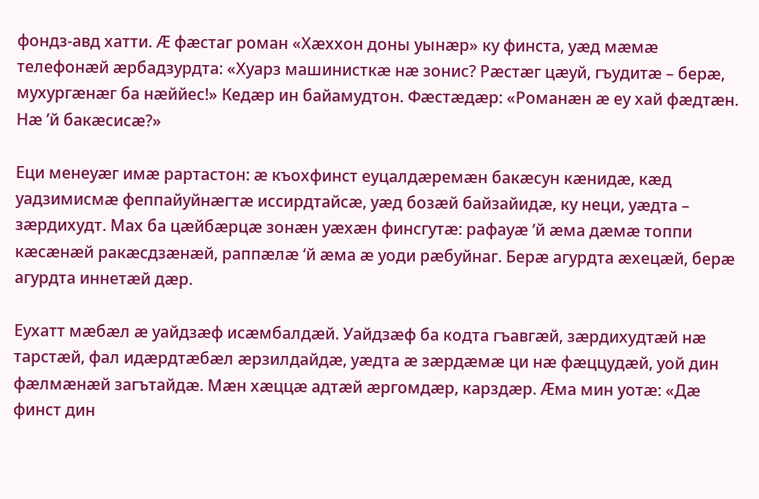фондз-авд хатти. Ӕ фӕстаг роман «Хӕххон доны уынӕр» ку финста, уӕд мӕмӕ телефонӕй ӕрбадзурдта: «Хуарз машинисткӕ нӕ зонис? Рӕстӕг цӕуй, гъудитӕ – берӕ, мухургӕнӕг ба нӕййес!» Кедӕр ин байамудтон. Фӕстӕдӕр: «Романӕн ӕ еу хай фӕдтӕн. Нӕ ’й бакӕсисӕ?»

Еци менеуӕг имӕ рартастон: ӕ къохфинст еуцалдӕремӕн бакӕсун кӕнидӕ, кӕд уадзимисмӕ феппайуйнӕгтӕ иссирдтайсӕ, уӕд бозӕй байзайидӕ, ку неци, уӕдта – зӕрдихудт. Мах ба цӕйбӕрцӕ зонӕн уӕхӕн финсгутӕ: рафауӕ ‘й ӕма дӕмӕ топпи кӕсӕнӕй ракӕсдзӕнӕй, раппӕлӕ ‘й ӕма ӕ уоди рӕбуйнаг. Берӕ агурдта ӕхецӕй, берӕ агурдта иннетӕй дӕр.

Еухатт мӕбӕл ӕ уайдзӕф исӕмбалдӕй. Уайдзӕф ба кодта гъавгӕй, зӕрдихудтӕй нӕ тарстӕй, фал идӕрдтӕбӕл ӕрзилдайдӕ, уӕдта ӕ зӕрдӕмӕ ци нӕ фӕццудӕй, уой дин фӕлмӕнӕй загътайдӕ. Мӕн хӕццӕ адтӕй ӕргомдӕр, карздӕр. Ӕма мин уотӕ: «Дӕ финст дин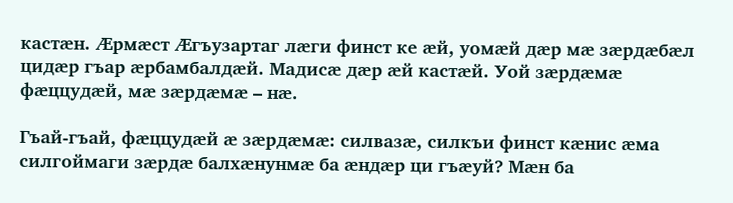кастӕн. Ӕрмӕст Ӕгъузартаг лӕги финст ке ӕй, уомӕй дӕр мӕ зӕрдӕбӕл цидӕр гъар ӕрбамбалдӕй. Мадисӕ дӕр ӕй кастӕй. Уой зӕрдӕмӕ фӕццудӕй, мӕ зӕрдӕмӕ – нӕ.

Гъай-гъай, фӕццудӕй ӕ зӕрдӕмӕ: силвазӕ, силкъи финст кӕнис ӕма силгоймаги зӕрдӕ балхӕнунмӕ ба ӕндӕр ци гъӕуй? Мӕн ба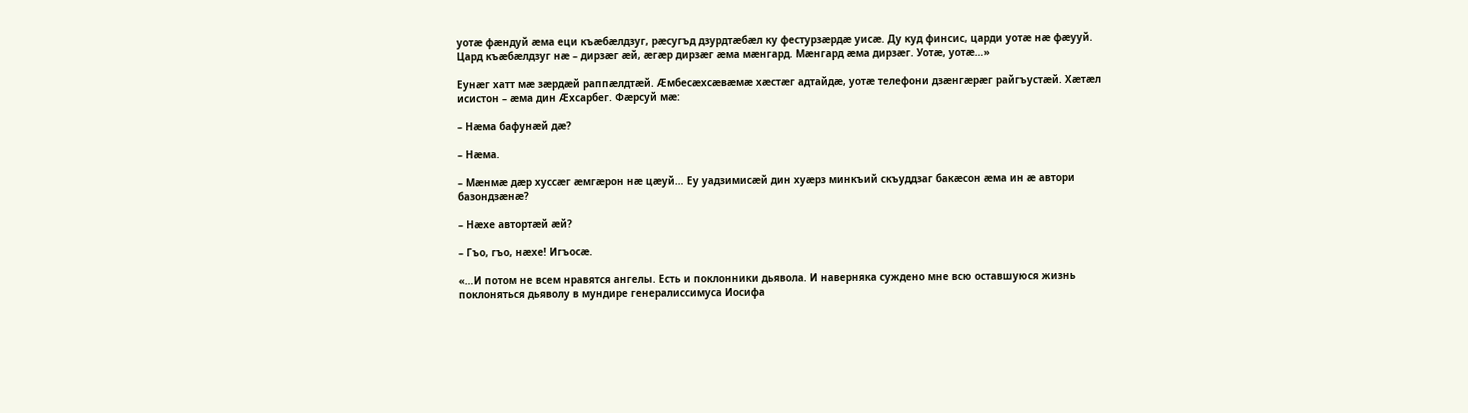уотӕ фӕндуй ӕма еци къӕбӕлдзуг, рӕсугъд дзурдтӕбӕл ку фестурзӕрдӕ уисӕ. Ду куд финсис, царди уотӕ нӕ фӕууй. Цард къӕбӕлдзуг нӕ – дирзӕг ӕй, ӕгӕр дирзӕг ӕма мӕнгард. Мӕнгард ӕма дирзӕг. Уотӕ, уотӕ…»

Еунӕг хатт мӕ зӕрдӕй раппӕлдтӕй. Ӕмбесӕхсӕвӕмӕ хӕстӕг адтайдӕ, уотӕ телефони дзӕнгӕрӕг райгъустӕй. Хӕтӕл исистон – ӕма дин Ӕхсарбег. Фӕрсуй мӕ:

– Нӕма бафунӕй дӕ?

– Нӕма.

– Мӕнмӕ дӕр хуссӕг ӕмгӕрон нӕ цӕуй… Еу уадзимисӕй дин хуӕрз минкъий скъуддзаг бакӕсон ӕма ин ӕ автори базондзӕнӕ?

– Нӕхе автортӕй ӕй?

– Гъо, гъо, нӕхе! Игъосӕ.

«…И потом не всем нравятся ангелы. Есть и поклонники дьявола. И наверняка суждено мне всю оставшуюся жизнь поклоняться дьяволу в мундире генералиссимуса Иосифа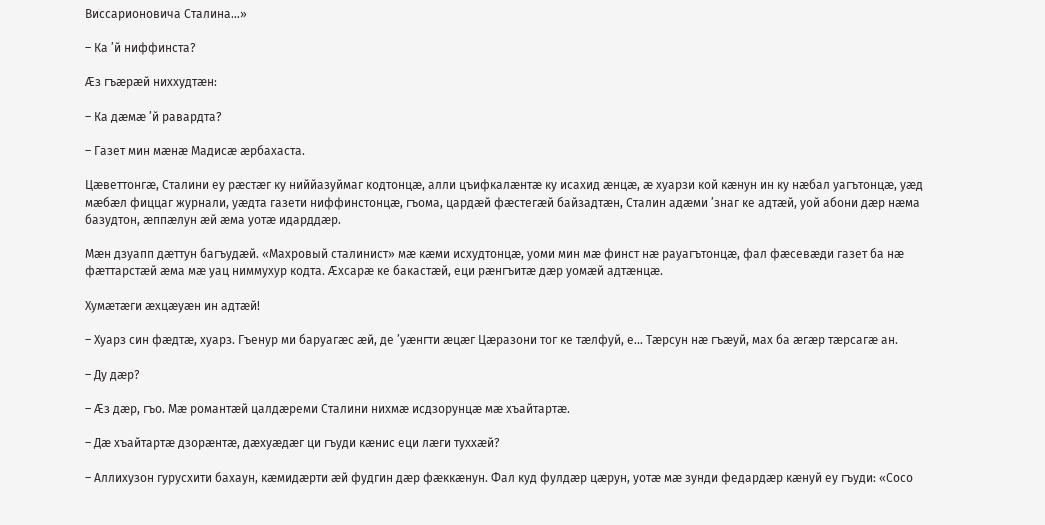Виссарионовича Сталина…»

– Ка ’й ниффинста?

Ӕз гъӕрӕй ниххудтӕн:

– Ка дӕмӕ ’й равардта?

– Газет мин мӕнӕ Мадисӕ ӕрбахаста.

Цӕветтонгӕ, Сталини еу рӕстӕг ку ниййазуймаг кодтонцӕ, алли цъифкалӕнтӕ ку исахид ӕнцӕ, ӕ хуарзи кой кӕнун ин ку нӕбал уагътонцӕ, уӕд мӕбӕл фиццаг журнали, уӕдта газети ниффинстонцӕ, гъома, цардӕй фӕстегӕй байзадтӕн, Сталин адӕми ’знаг ке адтӕй, уой абони дӕр нӕма базудтон, ӕппӕлун ӕй ӕма уотӕ идарддӕр.

Мӕн дзуапп дӕттун багъудӕй. «Махровый сталинист» мӕ кӕми исхудтонцӕ, уоми мин мӕ финст нӕ рауагътонцӕ, фал фӕсевӕди газет ба нӕ фӕттарстӕй ӕма мӕ уац ниммухур кодта. Ӕхсарӕ ке бакастӕй, еци рӕнгъитӕ дӕр уомӕй адтӕнцӕ.

Хумӕтӕги ӕхцӕуӕн ин адтӕй!

– Хуарз син фӕдтӕ, хуарз. Гъенур ми баруагӕс ӕй, де ’уӕнгти ӕцӕг Цӕразони тог ке тӕлфуй, е… Тӕрсун нӕ гъӕуй, мах ба ӕгӕр тӕрсагӕ ан.

– Ду дӕр?

– Ӕз дӕр, гъо. Мӕ романтӕй цалдӕреми Сталини нихмӕ исдзорунцӕ мӕ хъайтартӕ.

– Дӕ хъайтартӕ дзорӕнтӕ, дӕхуӕдӕг ци гъуди кӕнис еци лӕги туххӕй?

– Аллихузон гурусхити бахаун, кӕмидӕрти ӕй фудгин дӕр фӕккӕнун. Фал куд фулдӕр цӕрун, уотӕ мӕ зунди федардӕр кӕнуй еу гъуди: «Сосо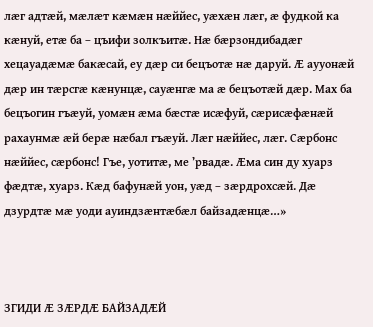лӕг адтӕй, мӕлӕт кӕмӕн нӕййес, уӕхӕн лӕг, ӕ фудкой ка кӕнуй, етӕ ба – цъифи золкъитӕ. Нӕ бӕрзондибадӕг хецауадӕмӕ бакӕсай, еу дӕр си бецъотӕ нӕ даруй. Ӕ аууонӕй дӕр ин тӕрсгӕ кӕнунцӕ, сауӕнгӕ ма ӕ бецъотӕй дӕр. Мах ба бецъогин гъӕуй, уомӕн ӕма бӕстӕ исӕфуй, сӕрисӕфӕнӕй рахаунмӕ ӕй берӕ нӕбал гъӕуй. Лӕг нӕййес, лӕг. Сӕрбонс нӕййес, сӕрбонс! Гъе, уотитӕ, ме ’рвадӕ. Ӕма син ду хуарз фӕдтӕ, хуарз. Кӕд бафунӕй уон, уӕд – зӕрдрохсӕй. Дӕ дзурдтӕ мӕ уоди ауиндзӕнтӕбӕл байзадӕнцӕ…»



ЗГИДИ Ӕ ЗӔРДӔ БАЙЗАДӔЙ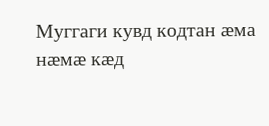Муггаги кувд кодтан ӕма нӕмӕ кӕд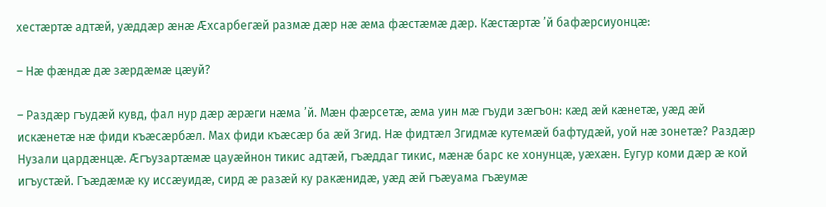хестӕртӕ адтӕй, уӕддӕр ӕнӕ Ӕхсарбегӕй размӕ дӕр нӕ ӕма фӕстӕмӕ дӕр. Кӕстӕртӕ ’й бафӕрсиуонцӕ:

– Нӕ фӕндӕ дӕ зӕрдӕмӕ цӕуй?

– Раздӕр гъудӕй кувд, фал нур дӕр ӕрӕги нӕма ’й. Мӕн фӕрсетӕ, ӕма уин мӕ гъуди зӕгъон: кӕд ӕй кӕнетӕ, уӕд ӕй искӕнетӕ нӕ фиди къӕсӕрбӕл. Мах фиди къӕсӕр ба ӕй Згид. Нӕ фидтӕл Згидмӕ кутемӕй бафтудӕй, уой нӕ зонетӕ? Раздӕр Нузали цардӕнцӕ. Ӕгъузартӕмӕ цауӕйнон тикис адтӕй, гъӕддаг тикис, мӕнӕ барс ке хонунцӕ, уӕхӕн. Еугур коми дӕр ӕ кой игъустӕй. Гъӕдӕмӕ ку иссӕуидӕ, сирд ӕ разӕй ку ракӕнидӕ, уӕд ӕй гъӕуама гъӕумӕ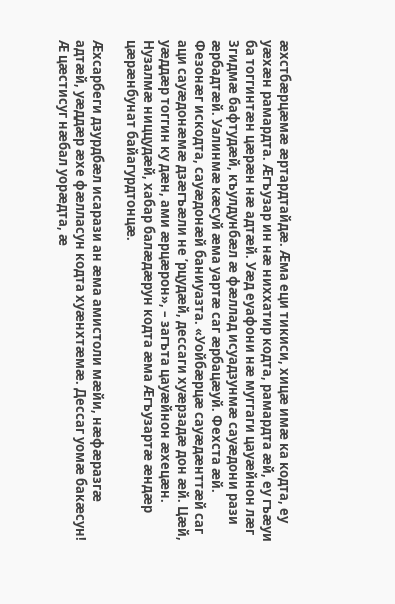ӕхстбӕрцӕмӕ ӕртардтайдӕ. Ӕма еци тикиси, хицӕ имӕ ка кодта, еу уӕхӕн рамардта. Ӕгъузар ин нӕ ниххатир кодта, рамардта ӕй, еу гъӕуи ба тоггинтӕн цӕрӕн нӕ адтӕй. Уӕд еуафони нӕ муггаги цауӕйнон лӕг Згидмӕ бафтудӕй, къулдунбӕл ӕ фӕллад исуадзунмӕ сауӕдони рази ӕрбадтӕй. Уалинмӕ кӕсуй ӕма уартӕ саг ӕрбацӕуй. Фехста ӕй. Фезонӕг искодта, сауӕдонӕй баниуазта. «Уойбӕрцӕ сауӕдӕнттӕй саг аци сауӕдонӕмӕ дзӕгъӕли не ’рцудӕй, дессаги хуӕрзадӕ дон ӕй. Цӕй, уӕддӕр тоггин ку дӕн, ами ӕрцӕрон», – загъта цауӕйнон ӕхецӕн. Нузалмӕ ниццудӕй, хабар балӕдӕрун кодта ӕма Ӕгъузартӕ ӕндӕр цӕрӕнбунат байагурдтонцӕ.

Ӕхсарбеги дзурдбӕл исарази ан ӕма амистоли мӕйи, нӕфӕразгӕ адтӕй, уӕддӕр ӕхе фӕлласун кодта хуӕнхтӕмӕ. Дессаг уомӕ бакӕсун! Ӕ цӕстисуг нӕбал уорӕдта, ӕ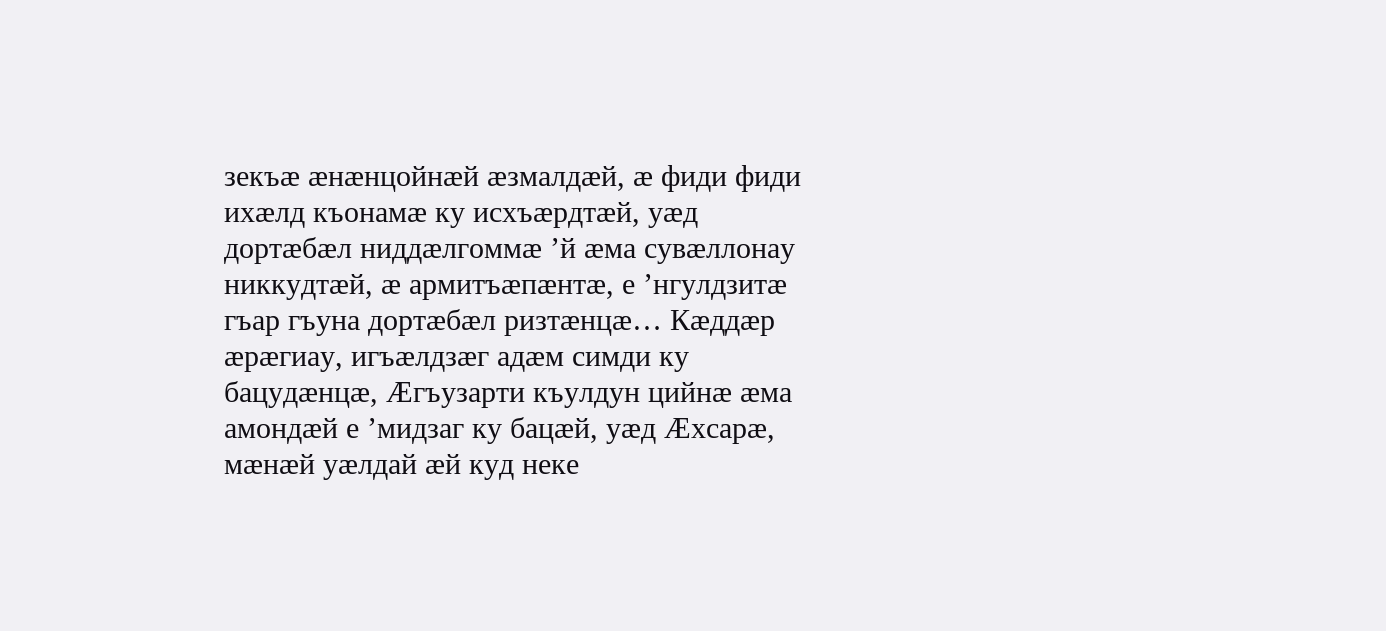зекъӕ ӕнӕнцойнӕй ӕзмалдӕй, ӕ фиди фиди ихӕлд къонамӕ ку исхъӕрдтӕй, уӕд дортӕбӕл ниддӕлгоммӕ ’й ӕма сувӕллонау никкудтӕй, ӕ армитъӕпӕнтӕ, е ’нгулдзитӕ гъар гъуна дортӕбӕл ризтӕнцӕ… Кӕддӕр ӕрӕгиау, игъӕлдзӕг адӕм симди ку бацудӕнцӕ, Ӕгъузарти къулдун цийнӕ ӕма амондӕй е ’мидзаг ку бацӕй, уӕд Ӕхсарӕ, мӕнӕй уӕлдай ӕй куд неке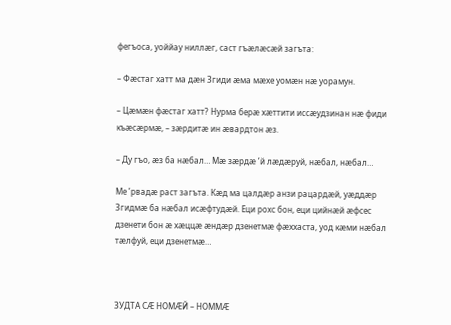фегъоса, уоййау ниллӕг, саст гъӕлӕсӕй загъта:

– Фӕстаг хатт ма дӕн Згиди ӕма мӕхе уомӕн нӕ уорамун.

– Цӕмӕн фӕстаг хатт? Нурма берӕ хӕттити иссӕудзинан нӕ фиди къӕсӕрмӕ, – зӕрдитӕ ин ӕвардтон ӕз.

– Ду гъо, ӕз ба нӕбал… Мӕ зӕрдӕ ’й лӕдӕруй, нӕбал, нӕбал…

Ме ’рвадӕ раст загъта. Кӕд ма цалдӕр анзи рацардӕй, уӕддӕр Згидмӕ ба нӕбал исӕфтудӕй. Еци рохс бон, еци цийнӕй ӕфсес дзенети бон ӕ хӕццӕ ӕндӕр дзенетмӕ фӕххаста, уод кӕми нӕбал тӕлфуй, еци дзенетмӕ…



ЗУДТА СӔ НОМӔЙ – НОММӔ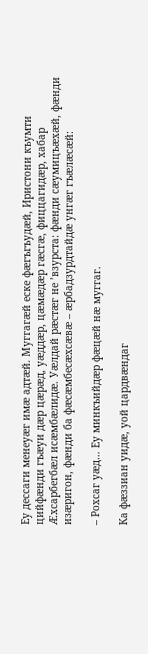Еу дессаги менеуӕг имӕ адтӕй. Муггагӕй еске фӕгъгъудӕй, Иристони къумти цийфӕнди гъӕуи дӕр цӕрӕд, уӕддӕр, цӕмӕдӕр гӕсгӕ, фиццагидӕр, хабар Ӕхсарбегбӕл исӕмбӕлидӕ. Уӕлдай рӕстӕг не ’взурста: фӕнди сӕумицъӕхӕй, фӕнди изӕригон, фӕнди ба фӕсӕмбесӕхсӕвӕ – ӕрбадзурдтайдӕ унгӕг гъӕлӕсӕй:

– Рохсаг уӕд… Еу минкъийдӕр фӕцӕй нӕ муггаг.

Ка фӕззиан уидӕ, уой цардвӕндаг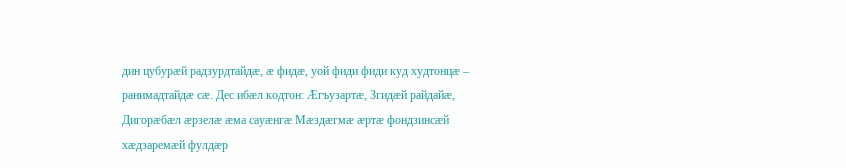дин цубурӕй радзурдтайдӕ, ӕ фидӕ, уой фиди фиди куд худтонцӕ – ранимадтайдӕ сӕ. Дес ибӕл кодтон: Ӕгъузартӕ, Згидӕй райдайӕ, Дигорӕбӕл ӕрзелӕ ӕма сауӕнгӕ Мӕздӕгмӕ ӕртӕ фондзинсӕй хӕдзаремӕй фулдӕр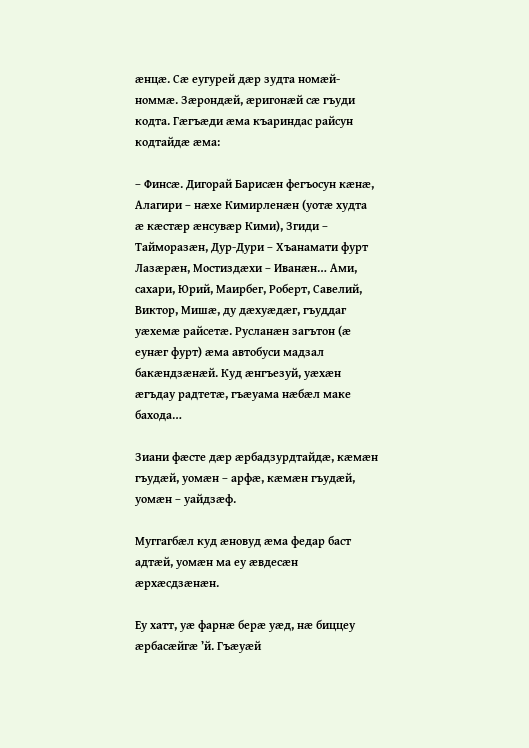ӕнцӕ. Сӕ еугурей дӕр зудта номӕй-номмӕ. Зӕрондӕй, ӕригонӕй сӕ гъуди кодта. Гӕгъӕди ӕма къариндас райсун кодтайдӕ ӕма:

– Финсӕ. Дигорай Барисӕн фегъосун кӕнӕ, Алагири – нӕхе Кимирленӕн (уотӕ худта ӕ кӕстӕр ӕнсувӕр Кими), Згиди – Тайморазӕн, Дур-Дури – Хъанамати фурт Лазӕрӕн, Мостиздӕхи – Иванӕн… Ами, сахари, Юрий, Маирбег, Роберт, Савелий, Виктор, Мишӕ, ду дӕхуӕдӕг, гъуддаг уӕхемӕ райсетӕ. Русланӕн загътон (ӕ еунӕг фурт) ӕма автобуси мадзал бакӕндзӕнӕй. Куд ӕнгъезуй, уӕхӕн ӕгъдау радтетӕ, гъӕуама нӕбӕл маке бахода…

Зиани фӕсте дӕр ӕрбадзурдтайдӕ, кӕмӕн гъудӕй, уомӕн – арфӕ, кӕмӕн гъудӕй, уомӕн – уайдзӕф.

Муггагбӕл куд ӕновуд ӕма федар баст адтӕй, уомӕн ма еу ӕвдесӕн ӕрхӕсдзӕнӕн.

Еу хатт, уӕ фарнӕ берӕ уӕд, нӕ биццеу ӕрбасӕйгӕ ’й. Гъӕуӕй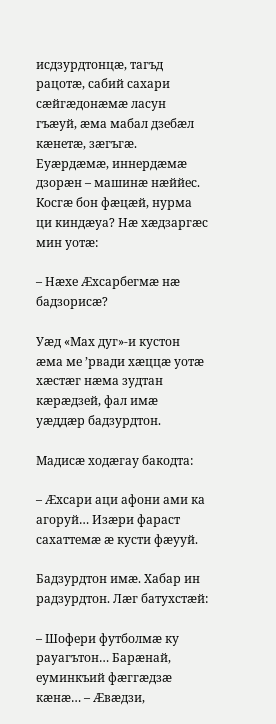исдзурдтонцӕ, тагъд рацотӕ, сабий сахари сӕйгӕдонӕмӕ ласун гъӕуй, ӕма мабал дзебӕл кӕнетӕ, зӕгъгӕ. Еуӕрдӕмӕ, иннердӕмӕ дзорӕн – машинӕ нӕййес. Косгӕ бон фӕцӕй, нурма ци киндӕуа? Нӕ хӕдзаргӕс мин уотӕ:

– Нӕхе Ӕхсарбегмӕ нӕ бадзорисӕ?

Уӕд «Мах дуг»-и кустон ӕма ме ’рвади хӕццӕ уотӕ хӕстӕг нӕма зудтан кӕрӕдзей, фал имӕ уӕддӕр бадзурдтон.

Мадисӕ ходӕгау бакодта:

– Ӕхсари аци афони ами ка агоруй… Изӕри фараст сахаттемӕ ӕ кусти фӕууй.

Бадзурдтон имӕ. Хабар ин радзурдтон. Лӕг батухстӕй:

– Шофери футболмӕ ку рауагътон… Барӕнай, еуминкъий фӕггӕдзӕ кӕнӕ… – Ӕвӕдзи,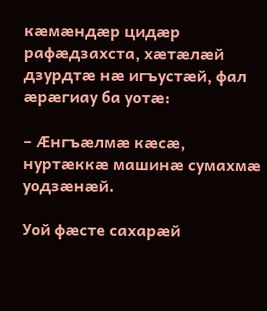кӕмӕндӕр цидӕр рафӕдзахста, хӕтӕлӕй дзурдтӕ нӕ игъустӕй, фал ӕрӕгиау ба уотӕ:

– Ӕнгъӕлмӕ кӕсӕ, нуртӕккӕ машинӕ сумахмӕ уодзӕнӕй.

Уой фӕсте сахарӕй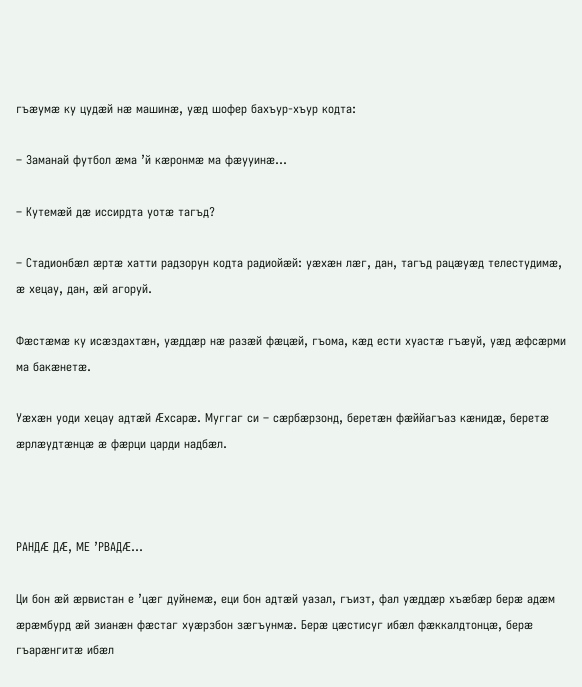гъӕумӕ ку цудӕй нӕ машинӕ, уӕд шофер бахъур-хъур кодта:

– Заманай футбол ӕма ’й кӕронмӕ ма фӕууинӕ…

– Кутемӕй дӕ иссирдта уотӕ тагъд?

– Стадионбӕл ӕртӕ хатти радзорун кодта радиойӕй: уӕхӕн лӕг, дан, тагъд рацӕуӕд телестудимӕ, ӕ хецау, дан, ӕй агоруй.

Фӕстӕмӕ ку исӕздахтӕн, уӕддӕр нӕ разӕй фӕцӕй, гъома, кӕд ести хуастӕ гъӕуй, уӕд ӕфсӕрми ма бакӕнетӕ.

Уӕхӕн уоди хецау адтӕй Ӕхсарӕ. Муггаг си – сӕрбӕрзонд, беретӕн фӕййагъаз кӕнидӕ, беретӕ ӕрлӕудтӕнцӕ ӕ фӕрци царди надбӕл.



РАНДӔ ДӔ, МЕ ’РВАДӔ…

Ци бон ӕй ӕрвистан е ’цӕг дуйнемӕ, еци бон адтӕй уазал, гъизт, фал уӕддӕр хъӕбӕр берӕ адӕм ӕрӕмбурд ӕй зианӕн фӕстаг хуӕрзбон зӕгъунмӕ. Берӕ цӕстисуг ибӕл фӕккалдтонцӕ, берӕ гъарӕнгитӕ ибӕл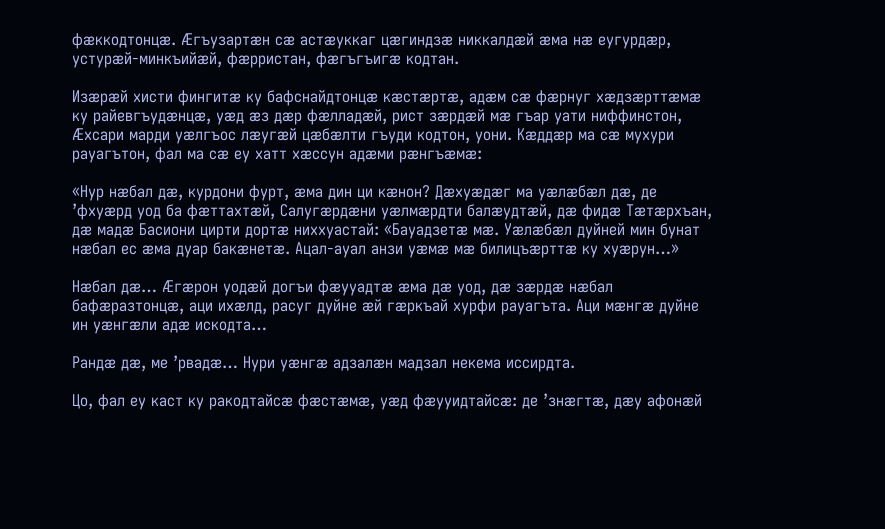фӕккодтонцӕ. Ӕгъузартӕн сӕ астӕуккаг цӕгиндзӕ никкалдӕй ӕма нӕ еугурдӕр, устурӕй-минкъийӕй, фӕрристан, фӕгъгъигӕ кодтан.

Изӕрӕй хисти фингитӕ ку бафснайдтонцӕ кӕстӕртӕ, адӕм сӕ фӕрнуг хӕдзӕрттӕмӕ ку райевгъудӕнцӕ, уӕд ӕз дӕр фӕлладӕй, рист зӕрдӕй мӕ гъар уати ниффинстон, Ӕхсари марди уӕлгъос лӕугӕй цӕбӕлти гъуди кодтон, уони. Кӕддӕр ма сӕ мухури рауагътон, фал ма сӕ еу хатт хӕссун адӕми рӕнгъӕмӕ:

«Нур нӕбал дӕ, курдони фурт, ӕма дин ци кӕнон? Дӕхуӕдӕг ма уӕлӕбӕл дӕ, де ’фхуӕрд уод ба фӕттахтӕй, Салугӕрдӕни уӕлмӕрдти балӕудтӕй, дӕ фидӕ Тӕтӕрхъан, дӕ мадӕ Басиони цирти дортӕ ниххуастай: «Бауадзетӕ мӕ. Уӕлӕбӕл дуйней мин бунат нӕбал ес ӕма дуар бакӕнетӕ. Ацал-ауал анзи уӕмӕ мӕ билицъӕрттӕ ку хуӕрун…»

Нӕбал дӕ… Ӕгӕрон уодӕй догъи фӕууадтӕ ӕма дӕ уод, дӕ зӕрдӕ нӕбал бафӕразтонцӕ, аци ихӕлд, расуг дуйне ӕй гӕркъай хурфи рауагъта. Аци мӕнгӕ дуйне ин уӕнгӕли адӕ искодта…

Рандӕ дӕ, ме ’рвадӕ… Нури уӕнгӕ адзалӕн мадзал некема иссирдта.

Цо, фал еу каст ку ракодтайсӕ фӕстӕмӕ, уӕд фӕууидтайсӕ: де ’знӕгтӕ, дӕу афонӕй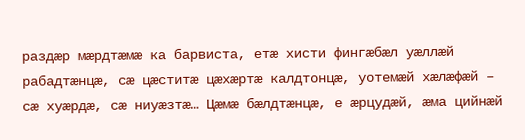раздӕр мӕрдтӕмӕ ка барвиста, етӕ хисти фингӕбӕл уӕллӕй рабадтӕнцӕ, сӕ цӕститӕ цӕхӕртӕ калдтонцӕ, уотемӕй хӕлӕфӕй – сӕ хуӕрдӕ, сӕ ниуӕзтӕ… Цӕмӕ бӕлдтӕнцӕ, е ӕрцудӕй, ӕма цийнӕй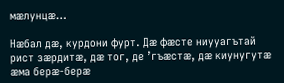мӕлунцӕ…

Нӕбал дӕ, курдони фурт. Дӕ фӕсте ниууагътай рист зӕрдитӕ, дӕ тог, де ’гъӕстӕ, дӕ киунугутӕ ӕма берӕ-берӕ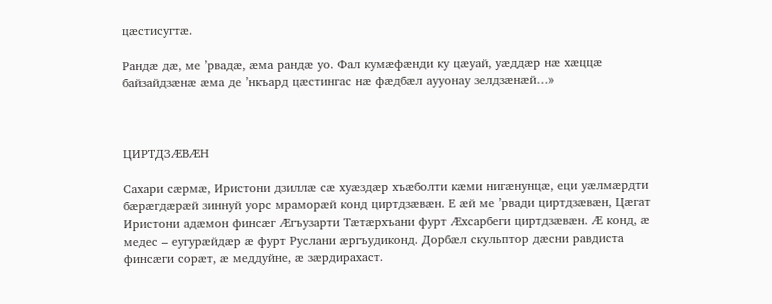цӕстисугтӕ.

Рандӕ дӕ, ме ’рвадӕ, ӕма рандӕ уо. Фал кумӕфӕнди ку цӕуай, уӕддӕр нӕ хӕццӕ байзайдзӕнӕ ӕма де ’нкъард цӕстингас нӕ фӕдбӕл аууонау зелдзӕнӕй…»



ЦИРТДЗӔВӔН

Сахари сӕрмӕ, Иристони дзиллӕ сӕ хуӕздӕр хъӕболти кӕми нигӕнунцӕ, еци уӕлмӕрдти бӕрӕгдӕрӕй зиннуй уорс мраморӕй конд циртдзӕвӕн. Е ӕй ме ’рвади циртдзӕвӕн, Цӕгат Иристони адӕмон финсӕг Ӕгъузарти Тӕтӕрхъани фурт Ӕхсарбеги циртдзӕвӕн. Ӕ конд, ӕ медес – еугурӕйдӕр ӕ фурт Руслани ӕргъудиконд. Дорбӕл скульптор дӕсни равдиста финсӕги сорӕт, ӕ меддуйне, ӕ зӕрдирахаст.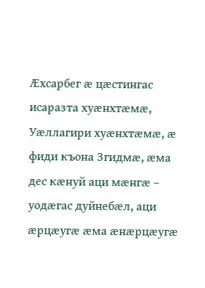Ӕхсарбег ӕ цӕстингас исаразта хуӕнхтӕмӕ, Уӕллагири хуӕнхтӕмӕ, ӕ фиди къона Згидмӕ, ӕма дес кӕнуй аци мӕнгӕ – уодӕгас дуйнебӕл, аци ӕрцӕугӕ ӕма ӕнӕрцӕугӕ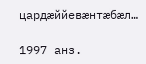цардӕййевӕнтӕбӕл…

1997 анз.